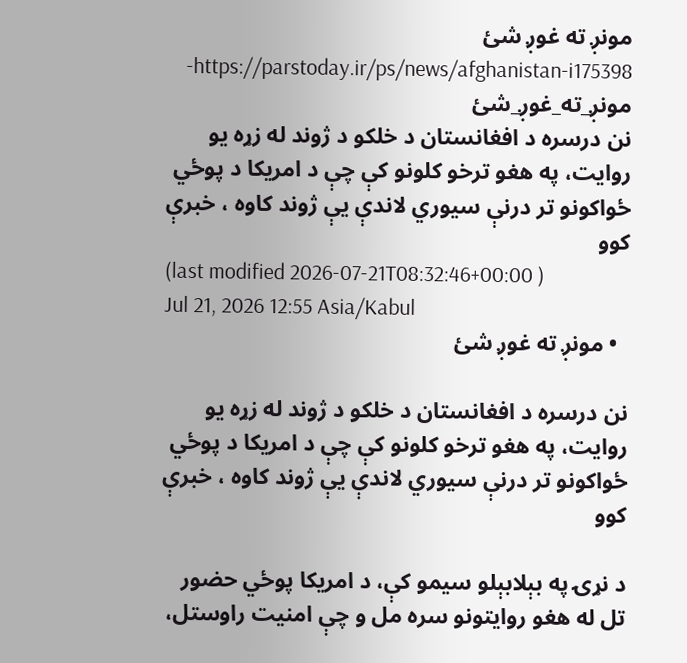مونږ ته غوږ شئ
https://parstoday.ir/ps/news/afghanistan-i175398-مونږ_ته_غوږ_شئ
نن درسره د افغانستان د خلکو د ژوند له زړه یو روایت، په هغو ترخو کلونو کې چې د امریکا د پوځي ځواکونو تر درنې سیوري لاندې یې ژوند کاوه ، خبرې کوو
(last modified 2026-07-21T08:32:46+00:00 )
Jul 21, 2026 12:55 Asia/Kabul
  • مونږ ته غوږ شئ

نن درسره د افغانستان د خلکو د ژوند له زړه یو روایت، په هغو ترخو کلونو کې چې د امریکا د پوځي ځواکونو تر درنې سیوري لاندې یې ژوند کاوه ، خبرې کوو

د نړۍ په بېلابېلو سیمو کې، د امریکا پوځي حضور تل له هغو روایتونو سره مل و چې امنیت راوستل،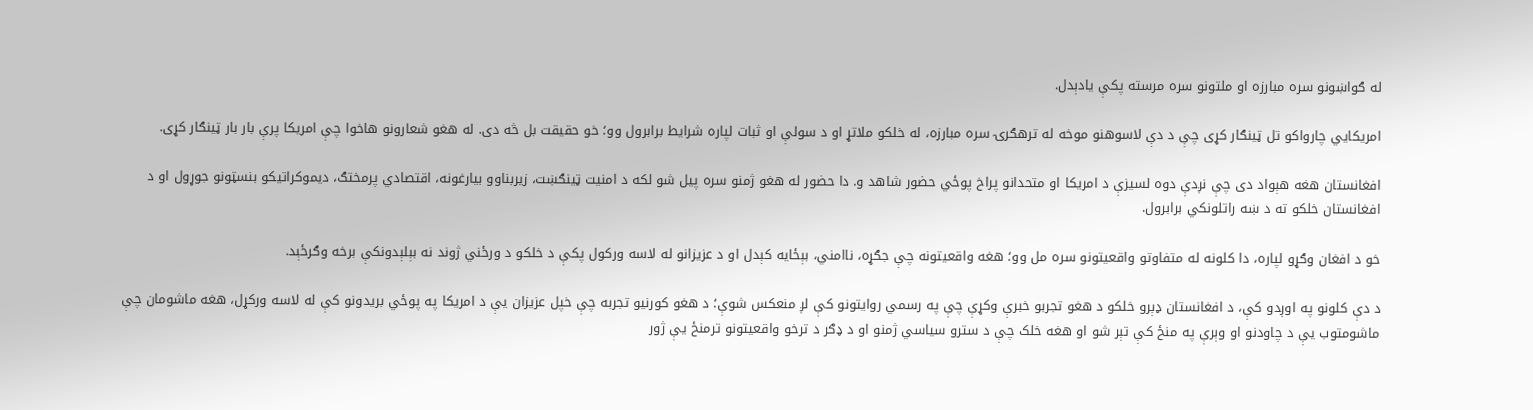له ګواښونو سره مبارزه او ملتونو سره مرسته پکې یادېدل.

امریکايي چارواکو تل ټینګار کړی چې د دې لاسوهنو موخه له ترهګرۍ سره مبارزه، له خلکو ملاتړ او د سولې او ثبات لپاره شرایط برابرول وو؛ خو حقیقت بل څه دی. له هغو شعارونو هاخوا چې امریکا پرې بار بار ټینګار کړی.

افغانستان هغه هېواد دی چې نږدې دوه لسیزې د امریکا او متحدانو پراخ پوځي حضور شاهد و. دا حضور له هغو ژمنو سره پیل شو لکه د امنیت ټینګښت، زیربناوو بیارغونه، اقتصادي پرمختګ، دیموکراتیکو بنسټونو جوړول او د افغانستان خلکو ته د ښه راتلونکي برابرول.

خو د افغان وګړو لپاره، دا کلونه له متفاوتو واقعیتونو سره مل وو؛ هغه واقعیتونه چې جګړه، ناامني، بېځایه کېدل او د عزیزانو له لاسه ورکول پکې د خلکو د ورځني ژوند نه بېلېدونکې برخه وګرځېد.

د دې کلونو په اوږدو کې، د افغانستان ډېرو خلکو د هغو تجربو خبرې وکړې چې په رسمي روایتونو کې لږ منعکس شوې؛ د هغو کورنیو تجربه چې خپل عزیزان یې د امریکا په پوځي بریدونو کې له لاسه ورکړل، هغه ماشومان چې ماشومتوب یې د چاودنو او وېرې په منځ کې تېر شو او هغه خلک چې د سترو سیاسي ژمنو او د ډګر د ترخو واقعیتونو ترمنځ یې ژور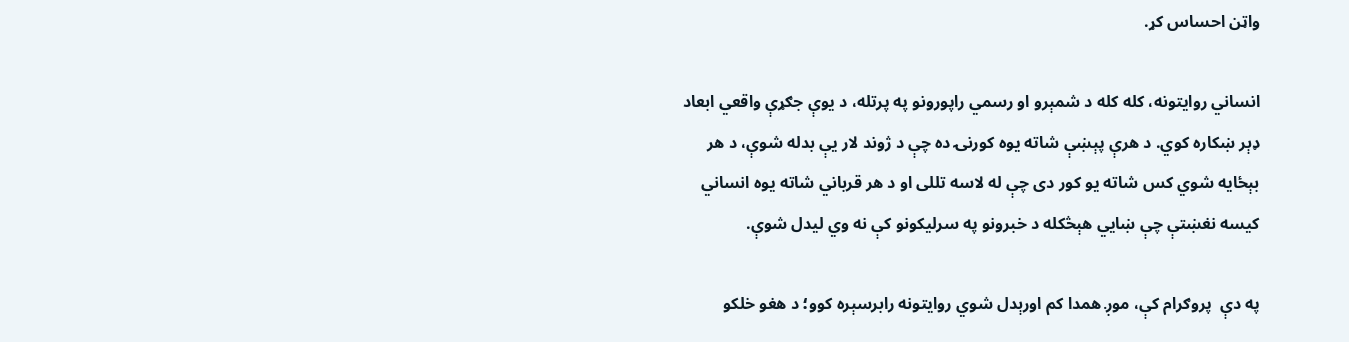واټن احساس کړ.

انساني روایتونه، کله کله د شمېرو او رسمي راپورونو په پرتله، د یوې جګړې واقعي ابعاد ډېر ښکاره کوي. د هرې پېښې شاته یوه کورنۍ ده چې د ژوند لار یې بدله شوې، د هر بېځایه شوي کس شاته یو کور دی چې له لاسه تللی او د هر قرباني شاته یوه انساني کیسه نغښتې چې ښايي هېڅکله د خبرونو په سرلیکونو کې نه وي لیدل شوې.

په دې  پروګرام کې، موږ همدا کم اورېدل شوي روایتونه رابرسېره کوو؛ د هغو خلکو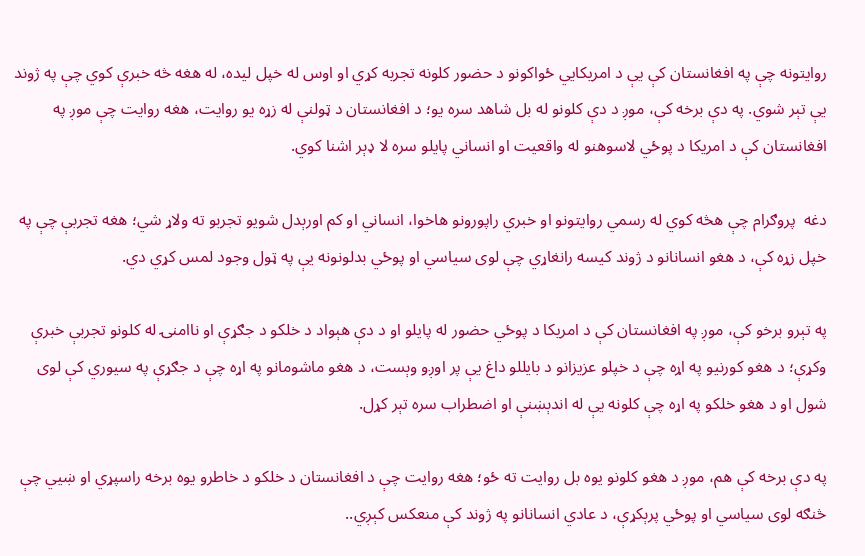روایتونه چې په افغانستان کې یې د امریکايي ځواکونو د حضور کلونه تجربه کړي او اوس له خپل لیده، له هغه څه خبرې کوي چې په ژوند یې تېر شوي. په دې برخه کې، موږ د دې کلونو له بل شاهد سره یو؛ د افغانستان د ټولنې له زړه یو روایت، هغه روایت چې موږ په افغانستان کې د امریکا د پوځي لاسوهنو له واقعیت او انساني پایلو سره لا ډېر اشنا کوي.

دغه  پروګرام چې هڅه کوي له رسمي روایتونو او خبري راپورونو هاخوا، انساني او کم اورېدل شویو تجربو ته ولاړ شي؛ هغه تجربې چې په خپل زړه کې، د هغو انسانانو د ژوند کیسه رانغاړي چې لوی سیاسي او پوځي بدلونونه یې په ټول وجود لمس کړي دي.

په تېرو برخو کې، موږ په افغانستان کې د امریکا د پوځي حضور له پایلو او د دې هېواد د خلکو د جګړې او ناامنۍ له کلونو تجربې خبرې وکړې؛ د هغو کورنیو په اړه چې د خپلو عزیزانو د بايللو داغ یې پر اوږو وېست، د هغو ماشومانو په اړه چې د جګړې په سیوري کې لوی شول او د هغو خلکو په اړه چې کلونه یې له اندېښنې او اضطراب سره تېر کړل.

په دې برخه کې هم، موږ د هغو کلونو یوه بل روایت ته ځو؛ هغه روایت چې د افغانستان د خلکو د خاطرو یوه برخه راسپړي او ښيي چې څنګه لوی سیاسي او پوځي پرېکړې، د عادي انسانانو په ژوند کې منعکس کېږي..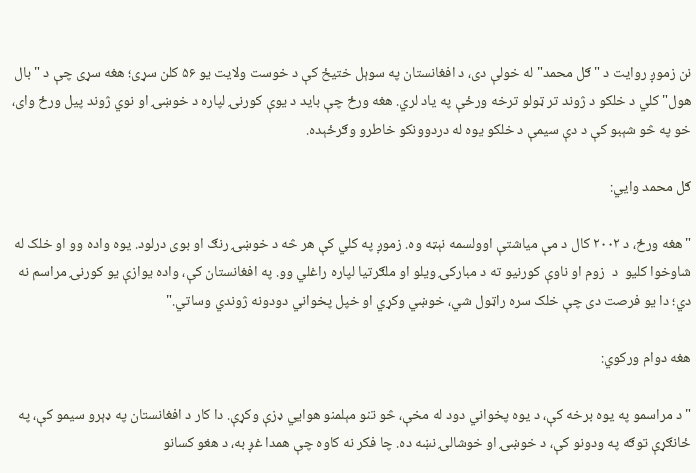نن زموږ روایت د "ګل محمد" له خولې دی، د افغانستان په سوېل ختیځ کې د خوست ولایت یو ۵۶ کلن سړی؛ هغه سړی چې د "بال هول" کلي د خلکو د ژوند تر ټولو ترخه ورځې په یاد لري. هغه ورځ چې باید د یوې کورنۍ لپاره د خوښۍ او نوي ژوند پیل ورځ وای، خو په څو شېبو کې د دې سیمې د خلکو یوه له دردوونکو خاطرو وګرځېده.

ګل محمد وايي:

"هغه ورځ، د ۲۰۰۲ کال د مې میاشتې اوولسمه نېټه وه. زموږ په کلي کې هر څه د خوښۍ رنګ او بوی درلود. یوه واده وو او خلک له شاوخوا کلیو  د  زوم او ناوې کورنیو ته د مبارکۍ ویلو او ملګرتیا لپاره راغلي وو. په افغانستان کې، واده یوازې یو کورنۍ مراسم نه دي؛ دا یو فرصت دی چې خلک سره راټول شي، خوښي وکړي او خپل پخواني دودونه ژوندي وساتي."

هغه دوام ورکوي:

"د مراسمو په یوه برخه کې، د یوه پخواني دود له مخې، څو تنو مېلمنو هوايي ډزې وکړې. دا کار د افغانستان په ډېرو سیمو کې، په ځانګړې توګه په ودونو کې، د خوښۍ او خوشالۍ نښه ده. چا فکر نه کاوه چې همدا غږ به، د هغو کسانو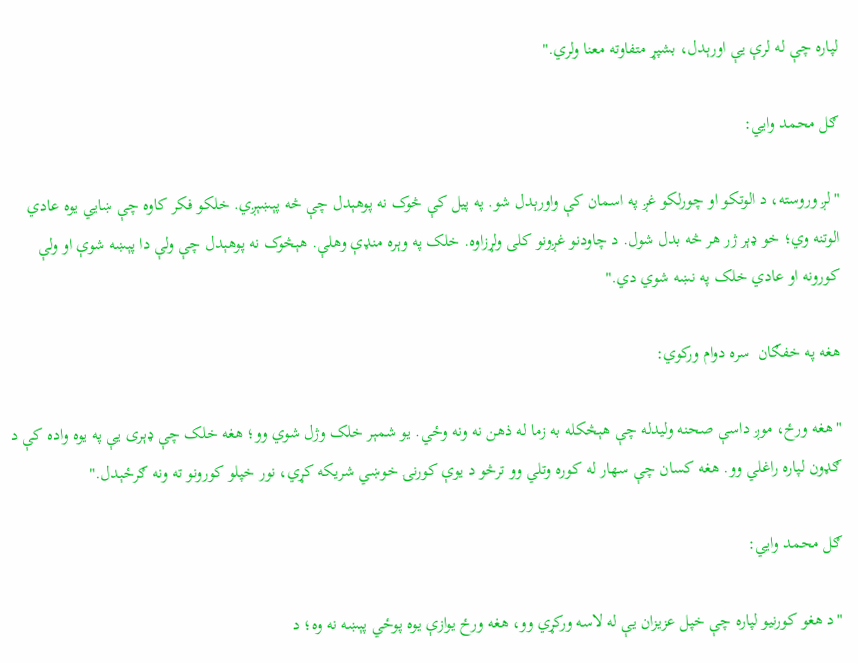لپاره چې له لرې یې اورېدل، بشپړ متفاوته معنا ولري."

ګل محمد وايي:

"لږ وروسته، د الوتکو او چورلکو غږ په اسمان کې واورېدل شو. په پیل کې څوک نه پوهېدل چې څه پېښېږي. خلکو فکر کاوه چې ښايي یوه عادي الوتنه وي؛ خو ډېر ژر هر څه بدل شول. د چاودنو غږونو کلی ولړزاوه. خلک په وېره منډې وهلې. هېڅوک نه پوهېدل چې ولې دا پېښه شوې او ولې کورونه او عادي خلک په نښه شوي دي."

هغه په خفګان  سره دوام ورکوي:

"هغه ورځ، موږ داسې صحنه ولیدله چې هېڅکله به زما له ذهن نه ونه وځي. یو شمېر خلک وژل شوي وو؛ هغه خلک چې ډېری یې په یوه واده کې د ګډون لپاره راغلي وو. هغه کسان چې سهار له کوره وتلي وو ترڅو د یوې کورنۍ خوښي شریکه کړي، نور خپلو کورونو ته ونه ګرځېدل."

ګل محمد وايي:

"د هغو کورنیو لپاره چې خپل عزیزان یې له لاسه ورکړي وو، هغه ورځ یوازې یوه پوځي پېښه نه وه؛ د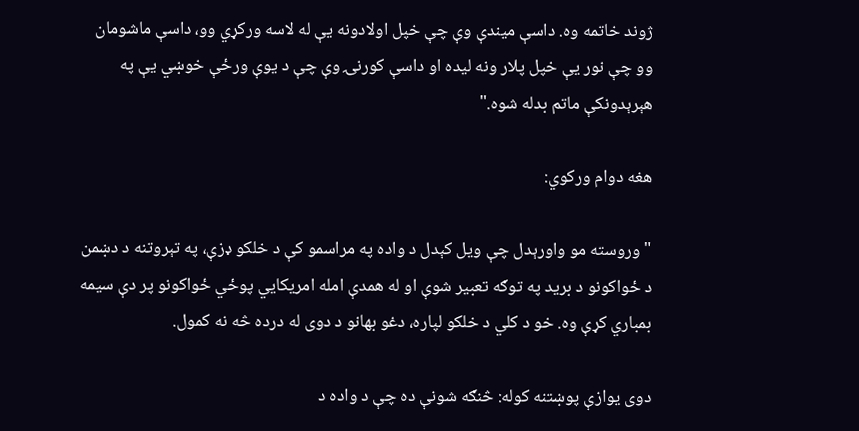ژوند خاتمه وه. داسې میندې وې چې خپل اولادونه یې له لاسه ورکړي وو، داسې ماشومان وو چې نور یې خپل پلار ونه لیده او داسې کورنۍ وې چې د یوې ورځې خوښي یې په هېرېدونکې ماتم بدله شوه."

هغه دوام ورکوي:

"وروسته مو واورېدل چې ویل کېدل د واده په مراسمو کې د خلکو ډزې، په تېروتنه د دښمن د ځواکونو د برید په توګه تعبیر شوې او له همدې امله امریکايي پوځي ځواکونو پر دې سیمه بمباري کړې وه. خو د کلي د خلکو لپاره، دغو بهانو د دوی له درده څه نه کمول.

دوی یوازې پوښتنه کوله: څنګه شونې ده چې د واده د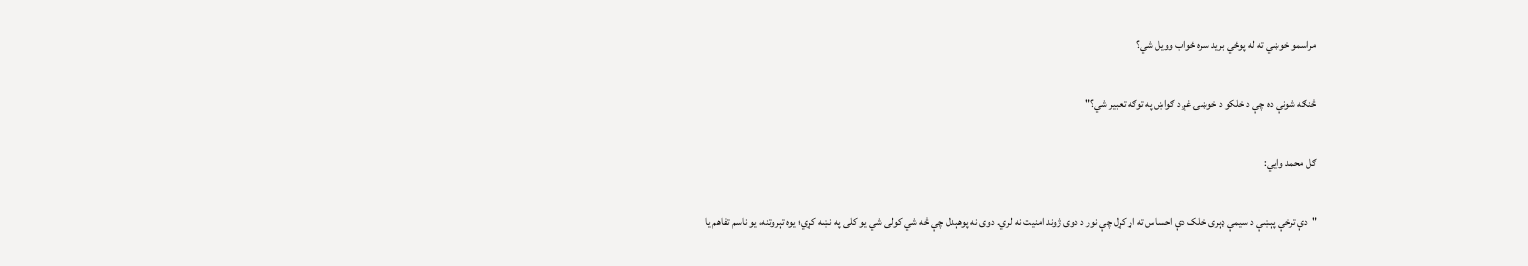مراسمو خوښي ته له پوځي برید سره ځواب وویل شي؟

څنګه شونې ده چې د خلکو د خوښۍ غږ د ګواښ په توګه تعبیر شي؟"

ګل محمد وايي:

"دې ترخې پېښې د سیمې ډېری خلک دې احساس ته اړ کړل چې نور د دوی ژوند امنیت نه لري. دوی نه پوهېدل چې څه شي کولی شي یو کلی په نښه کړي؛ یوه تېروتنه، یو ناسم تفاهم یا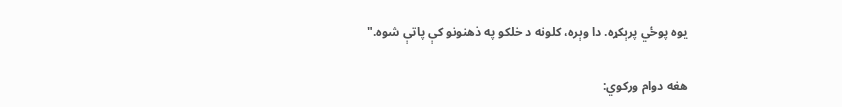یوه پوځي پرېکړه. دا وېره، کلونه د خلکو په ذهنونو کې پاتې شوه."

هغه دوام ورکوي: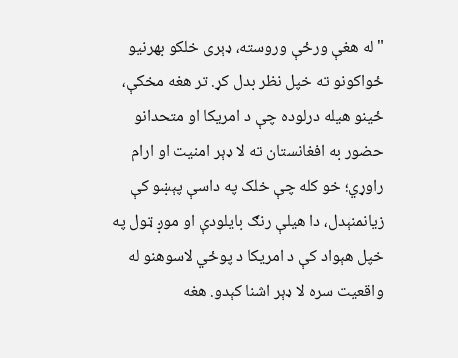"له هغې ورځې وروسته، ډېری خلکو بهرنیو ځواکونو ته خپل نظر بدل کړ. تر هغه مخکې، ځینو هیله درلوده چې د امریکا او متحدانو حضور به افغانستان ته لا ډېر امنیت او ارام راوړي؛ خو کله چې خلک په داسې پېښو کې زیانمنېدل، دا هیلې رنګ بایلودې او موږ ټول په خپل هېواد کې د امریکا د پوځي لاسوهنو له واقعیت سره لا ډېر اشنا کېدو. هغه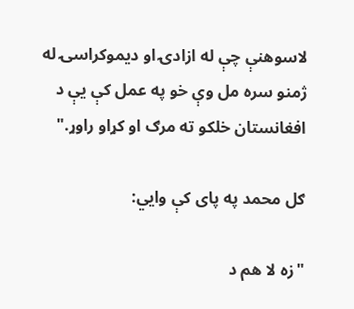لاسوهنې چې له ازادۍ او دیموکراسۍ له ژمنو سره مل وې خو په عمل کې یې د افغانستان خلکو ته مرګ او کړاو راوړ."

ګل محمد په پای کې وايي:

"زه لا هم د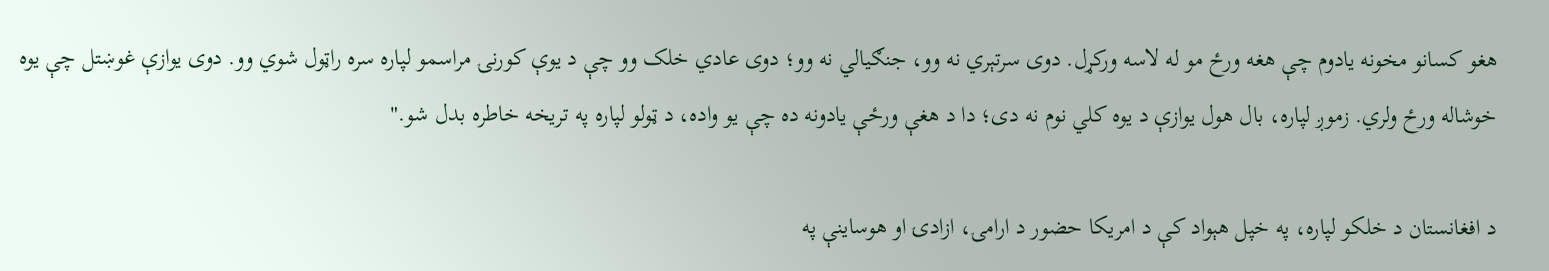هغو کسانو مخونه یادوم چې هغه ورځ مو له لاسه ورکړل. دوی سرتېري نه وو، جنګیالي نه وو؛ دوی عادي خلک وو چې د یوې کورنۍ مراسمو لپاره سره راټول شوي وو. دوی یوازې غوښتل چې یوه خوشاله ورځ ولري. زموږ لپاره، بال هول یوازې د یوه کلي نوم نه دی؛ دا د هغې ورځې یادونه ده چې یو واده، د ټولو لپاره په تریخه خاطره بدل شو."

د افغانستان د خلکو لپاره، په خپل هېواد کې د امریکا حضور د ارامۍ، ازادۍ او هوساینې په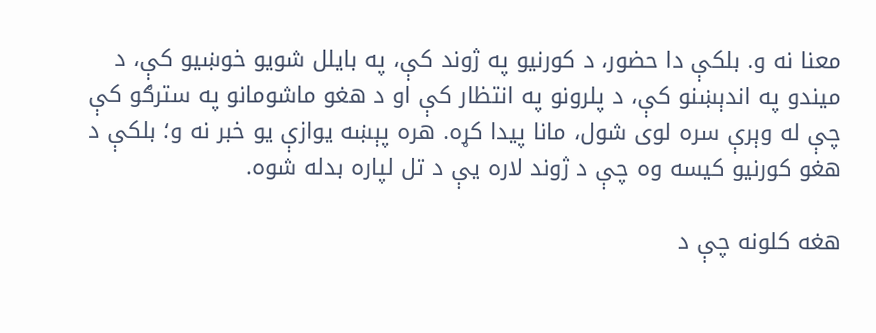معنا نه و. بلکې دا حضور، د کورنیو په ژوند کې، په بايلل شویو خوښیو کې، د میندو په اندېښنو کې، د پلرونو په انتظار کې او د هغو ماشومانو په سترګو کې چې له وېرې سره لوی شول، مانا پیدا کړه. هره پېښه یوازې یو خبر نه و؛ بلکې د هغو کورنیو کیسه وه چې د ژوند لاره یې د تل لپاره بدله شوه.

هغه کلونه چې د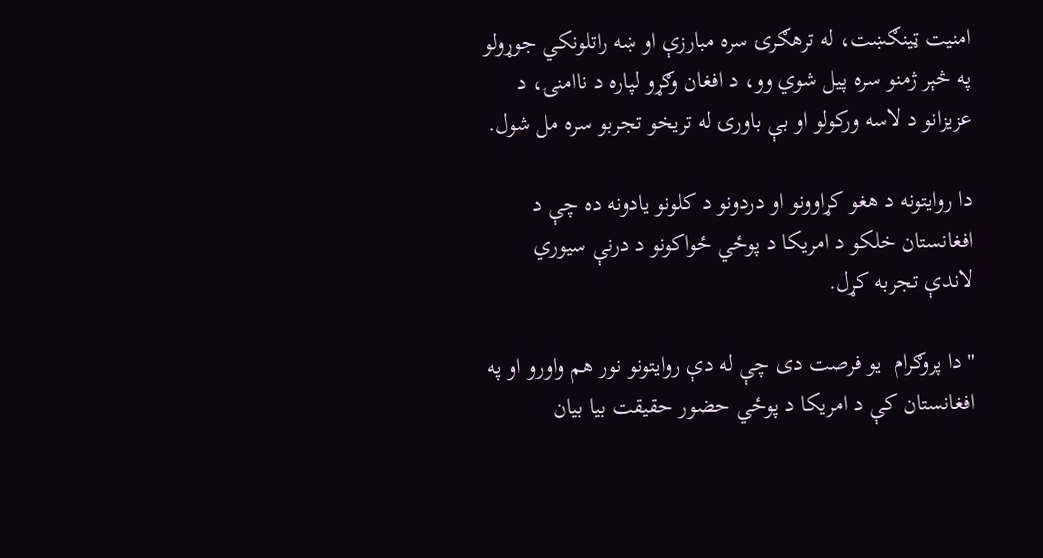امنیت ټینګښت، له ترهګرۍ سره مبارزې او ښه راتلونکي جوړولو په څېر ژمنو سره پیل شوي وو، د افغان وګړو لپاره د ناامنۍ، د عزیزانو د لاسه ورکولو او بې باورۍ له تریخو تجربو سره مل شول.

دا روایتونه د هغو کړاوونو او دردونو د کلونو یادونه ده چې د افغانستان خلکو د امریکا د پوځي ځواکونو د درنې سیوري لاندې تجربه کړل.

"دا پروګرام  یو فرصت دی چې له دې روایتونو نور هم واورو او په افغانستان کې د امریکا د پوځي حضور حقیقت بیا بیان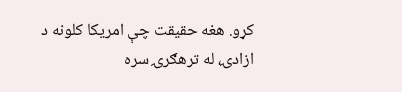کړو. هغه حقیقت چې امریکا کلونه د ازادۍ، له ترهګرۍ سره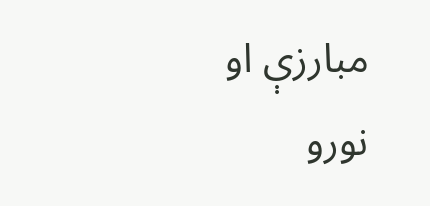مبارزې او نورو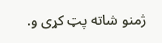ژمنو شاته پټ کړی و.